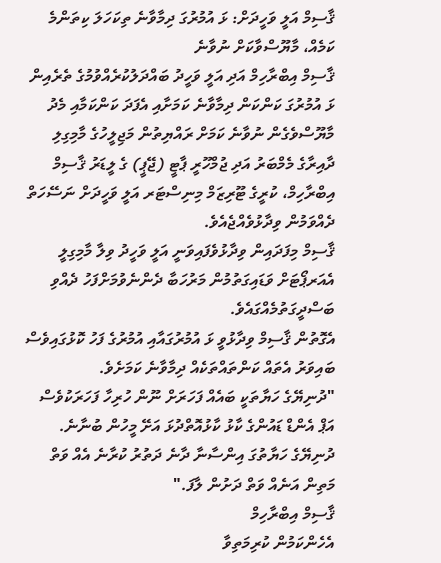ޤާސިމް އަލީ ވަހީދަށް: ޅަ އުމުރުގަ ދިމާވާނެ ތިކަހަލަ ކިތަންމެ ކަމެއް، މާޔޫސްވާކަށް ނުވާނެ
ޤާސިމް އިބްރާހިމް އަދި އަލީ ވަހީދު ބައްދަލުކުރެއްވުމުގެ ތެރެއިން
ޅަ އުމުރުގަ ކަންކަން ދިމާވާނެ ކަމަށާއި އެފަދަ ކަންކަމާއި މެދު މާޔޫސްވެގެން ނުވާނެ ކަމަށް ރައްޔިތުން މަޖިލީހުގެ މާމިގިލި ދާއިރާގެ މެމްބަރު އަދި ޖުމްހޫރީ ޕާޓީ (ޖޭޕީ) ގެ ލީޑަރު ޤާސިމް އިބްރާހިމް، ކުރީގެ ޓޫރިޒަމް މިނިސްޓަރ އަލީ ވަހީދަށް ނަސޭހަތް ދެއްވަމުން ވިދާޅުވެއްޖެއެވެ.
ޤާސިމް މިފަދައިން ވިދާޅުވެފައިވަނީ އަލީ ވަހީދު ވިލާ މާމިގިލީ އެއަރޕޯޓަށް ވަޑައިގަތުމުން މަރުހަބާ ދެންނެވުމަށްފަހު ދެއްވި ބަސްދީގަތުމެއްގައެވެ.
އެގޮތުން ޤާސިމް ވިދާޅުވީ ޅަ އުމުރުގައާއި އުމުރުގެ ފަހު ކޮޅުގައިވެސް ބައިވަރު އެތައް ކަންތައްތަކެއް ދިމާވާނެ ކަމަށެވެ.
"ދުނިޔޭގެ ހަޔާތަކީ ބައެއް ފަހަރަށް ނޫން ހުރިހާ ފަހަރަކުވެސް އަޕް އެންޑް ޑައުންގެ ކާޅު ކާޅުއޮތްދުޅަ އަށޭ މީހުން ބުނާނެ. ދުނިޔޭގެ ހަޔާތުގަ އިންސާނާ ދާނެ ދަތުރު ކުރާނެ އެއް ވަތް މަތިން އަނެއް ވަތް ދަށުން ލާފަ."
ޤާސިމް އިބްރާހިމް
އެހެންކަމުން ކުރިމަތިވާ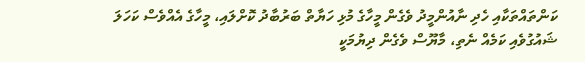ކަންތައްތަކާއި ހެދި ނާއުންމީދު ވެގެން މީހާގެ މުޅި ހަޔާތް ބަރުބާދު ކޮށްލައި، މީހާގެ އެއްވެސް ކަހަލަ ޝައުގުވެއި ކަމެއް ނެތި، މާޔޫސް ވެގެން ދިޔުމަކީ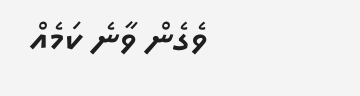ވެގެން ވާނެ ކަމެއް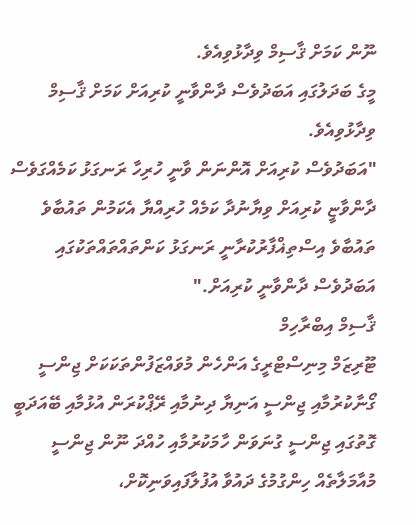ނޫން ކަމަށް ޤާސިމް ވިދާޅުވިއެވެ.
މީގެ ބަދަލުގައި އަބަދުވެސް ދާންވާނީ ކުރިއަށް ކަމަށް ޤާސިމް ވިދާޅުވިއެވެ.
"އަބަދުވެސް ކުރިއަށް އޮންނަން ވާނީ ހުރިހާ ރަނގަޅު ކަމެއްގަވެސް ދާންވާޏީ ކުރިއަށް ވިޔާނުދާ ކަމެއް ހުރިއްޔާ އެކަމުން ތައުބާވެ ތައުބާވެ އިސްތިޣްފާރުކުރާނީ ރަނގަޅު ކަންތައްތައްތަކުގައި އަބަދުވެސް ދާންވާނީ ކުރިއަށް."
ޤާސިމް އިބްރާހިމް
ޓޫރިޒަމް މިނިސްޓްރީގެ އަންހެން މުވައްޒަފުންތަކަކަށް ޖިންސީ ގޯނާކުރުމާއި ޖިންސީ އަނިޔާ ދިނުމާއި ރޭޕްކުރަން އުޅުމާއި ބޭއަދަބީ ގޮތުގައި ޖިންސީ ގުނަވަން ހާމަކުރުމާއި ހުއްދަ ނޫން ޖިންސީ މުއާމަލާތެއް ހިންގުމުގެ ދައުވާ އުފުލާފައިވަނިކޮށް،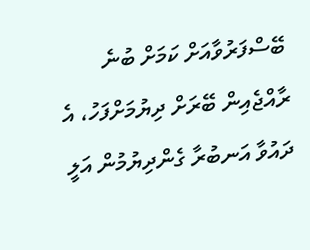ބޭސްފަރުވާއަށް ކަމަށް ބުނެ ރާއްޖެއިން ބޭރަށް ދިޔުމަށްފަހު، އެ ދައުވާ އަނބުރާ ގެންދިޔުމުން އަލީ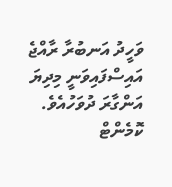ވަހީދު އަނބުރާ ރާއްޖެ އައިސްފައިވަނީ މިދިޔަ އަންގާރަ ދުވަހުއެވެ.
ކޮމެންޓް